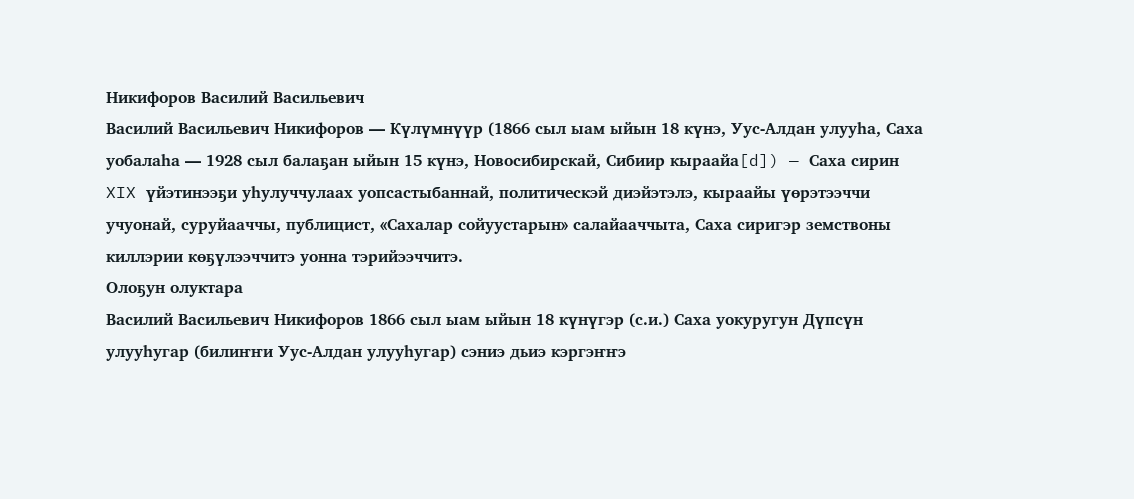Никифоров Василий Васильевич
Василий Васильевич Никифоров — Күлүмнүүр (1866 сыл ыам ыйын 18 күнэ, Уус-Алдан улууһа, Саха уобалаһа — 1928 сыл балаҕан ыйын 15 күнэ, Новосибирскай, Сибиир кыраайа[d]) — Саха сирин XIX үйэтинээҕи уһулуччулаах уопсастыбаннай, политическэй диэйэтэлэ, кыраайы үөрэтээччи учуонай, суруйааччы, публицист, «Сахалар сойуустарын» салайааччыта, Саха сиригэр земствоны киллэрии көҕүлээччитэ уонна тэрийээччитэ.
Олоҕун олуктара
Василий Васильевич Никифоров 1866 сыл ыам ыйын 18 күнүгэр (с.и.) Саха уокуругун Дүпсүн улууһугар (билиҥҥи Уус-Алдан улууһугар) сэниэ дьиэ кэргэҥҥэ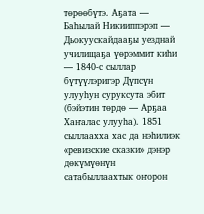төрөөбүтэ. Аҕата — Баһылай Никииппэрэп — Дьокуускайдааҕы уезднай училищаҕа үөрэммит киһи — 1840-с сыллар бүтүүлэригэр Дүпсүн улууһун суруксута эбит (бэйэтин төрдө — Арҕаа Хаҥалас улууһа). 1851 сыллаахха хас да нэһилиэк «ревизские сказки» дэнэр дөкүмүөнүн сатабыллаахтык оҥорон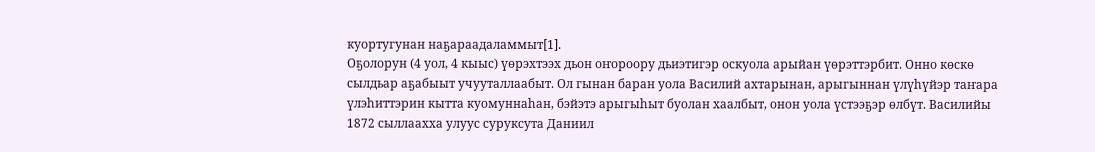куортугунан наҕараадаламмыт[1].
Оҕолорун (4 уол, 4 кыыс) үөрэхтээх дьон оҥороору дьиэтигэр оскуола арыйан үөрэттэрбит. Онно көскө сылдьар аҕабыыт учууталлаабыт. Ол гынан баран уола Василий ахтарынан, арыгыннан үлүһүйэр таҥара үлэһиттэрин кытта куомуннаһан, бэйэтэ арыгыһыт буолан хаалбыт, онон уола үстээҕэр өлбүт. Василийы 1872 сыллаахха улуус суруксута Даниил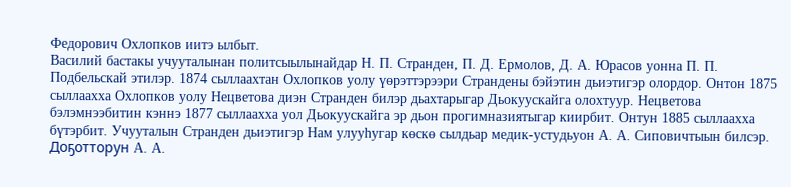Федорович Охлопков иитэ ылбыт.
Василий бастакы учууталынан политсыылынайдар Н. П. Странден, П. Д. Ермолов, Д. А. Юрасов уонна П. П. Подбельскай этилэр. 1874 сыллаахтан Охлопков уолу үөрэттэрээри Страндены бэйэтин дьиэтигэр олордор. Онтон 1875 сыллаахха Охлопков уолу Нецветова диэн Странден билэр дьахтарыгар Дьокуускайга олохтуур. Нецветова бэлэмнээбитин кэннэ 1877 сыллаахха уол Дьокуускайга эр дьон прогимназиятыгар киирбит. Онтун 1885 сыллаахха бүтэрбит. Учууталын Странден дьиэтигэр Нам улууһугар көскө сылдьар медик-устудьуон А. А. Сиповичтыын билсэр. Доҕотторун А. А.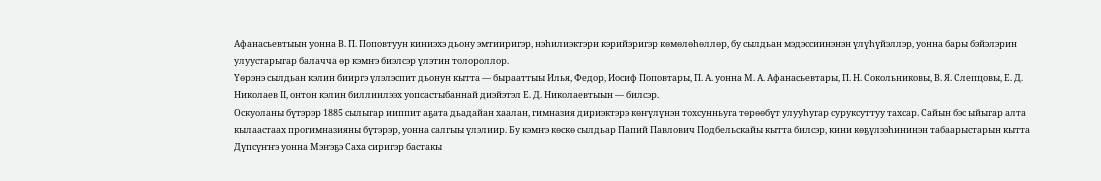Афанасьевтыын уонна В. П. Поповтуун киниэхэ дьону эмтииригэр, нэһилиэктэри кэрийэригэр көмөлөһөллөр, бу сылдьан мэдэссиинэнэн үлүһүйэллэр, уонна бары бэйэлэрин улуустарыгар балачча өр кэмҥэ биэлсэр үлэтин толороллор.
Үөрэнэ сылдьан кэлин бииргэ үлэлэспит дьонун кытта — бырааттыы Илья, Федор, Иосиф Поповтары, П. А. уонна М. А. Афанасьевтары, П. Н. Сокольниковы, В. Я. Слепцовы, Е. Д. Николаев II, онтон кэлин биллиилээх уопсастыбаннай диэйэтэл Е. Д. Николаевтыын — билсэр.
Оскуоланы бүтэрэр 1885 сылыгар ииппит аҕата дьадайан хаалан, гимназия дириэктэрэ көҥүлүнэн тохсунньуга төрөөбүт улууһугар суруксуттуу тахсар. Сайын бэс ыйыгар алта кылаастаах прогимназияны бүтэрэр, уонна салгыы үлэлиир. Бу кэмҥэ көскө сылдьар Папий Павлович Подбельскайы кытта билсэр, кини көҕүлээһининэн табаарыстарын кытта Дүпсүҥҥэ уонна Мэҥэҕэ Саха сиригэр бастакы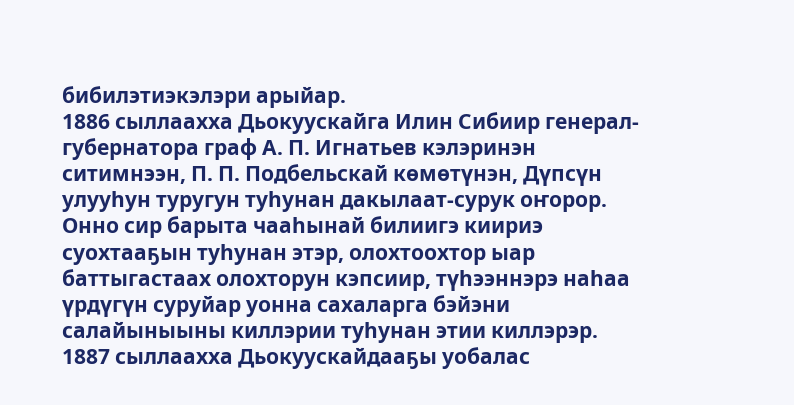бибилэтиэкэлэри арыйар.
1886 сыллаахха Дьокуускайга Илин Сибиир генерал-губернатора граф А. П. Игнатьев кэлэринэн ситимнээн, П. П. Подбельскай көмөтүнэн, Дүпсүн улууһун туругун туһунан дакылаат-сурук оҥорор. Онно сир барыта чааһынай билиигэ киириэ суохтааҕын туһунан этэр, олохтоохтор ыар баттыгастаах олохторун кэпсиир, түһээннэрэ наһаа үрдүгүн суруйар уонна сахаларга бэйэни салайыныыны киллэрии туһунан этии киллэрэр.
1887 сыллаахха Дьокуускайдааҕы уобалас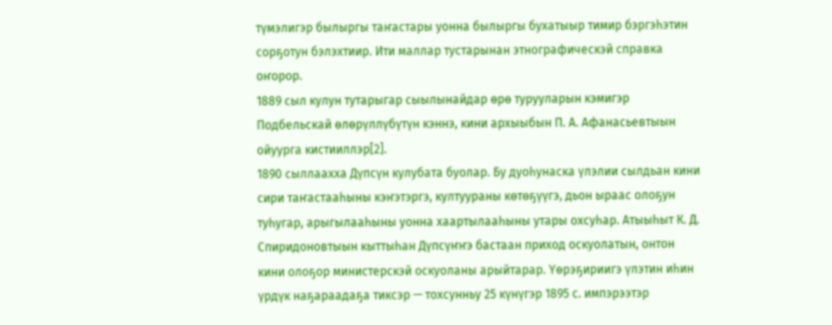түмэлигэр былыргы таҥастары уонна былыргы бухатыыр тимир бэргэһэтин сорҕотун бэлэхтиир. Ити маллар тустарынан этнографическэй справка оҥорор.
1889 сыл кулун тутарыгар сыылынайдар өрө турууларын кэмигэр Подбельскай өлөрүллүбүтүн кэннэ, кини архыыбын П. А. Афанасьевтыын ойуурга кистииллэр[2].
1890 сыллаахха Дүпсүн кулубата буолар. Бу дуоһунаска үлэлии сылдьан кини сири таҥастааһыны кэҥэтэргэ, култуураны көтөҕүүгэ, дьон ыраас олоҕун туһугар, арыгылааһыны уонна хаартылааһыны утары охсуһар. Атыыһыт К. Д. Спиридоновтыын кыттыһан Дүпсүҥҥэ бастаан приход оскуолатын, онтон кини олоҕор министерскэй оскуоланы арыйтарар. Үөрэҕириигэ үлэтин иһин үрдүк наҕараадаҕа тиксэр — тохсунньу 25 күнүгэр 1895 с. импэрээтэр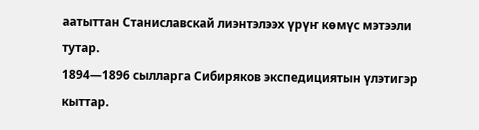аатыттан Станиславскай лиэнтэлээх үрүҥ көмүс мэтээли тутар.
1894—1896 сылларга Сибиряков экспедициятын үлэтигэр кыттар.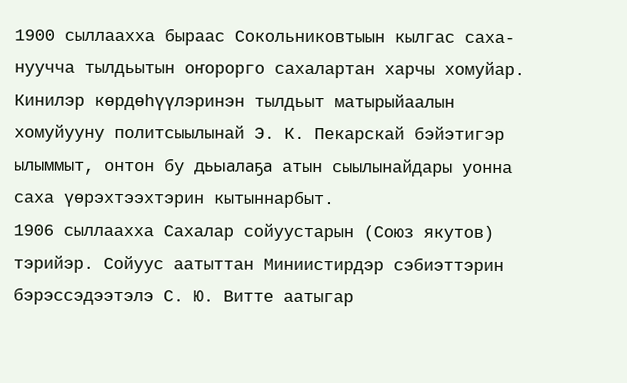1900 сыллаахха быраас Сокольниковтыын кылгас саха-нуучча тылдьытын оҥорорго сахалартан харчы хомуйар. Кинилэр көрдөһүүлэринэн тылдьыт матырыйаалын хомуйууну политсыылынай Э. К. Пекарскай бэйэтигэр ылыммыт, онтон бу дьыалаҕа атын сыылынайдары уонна саха үөрэхтээхтэрин кытыннарбыт.
1906 сыллаахха Сахалар сойуустарын (Союз якутов) тэрийэр. Сойуус аатыттан Миниистирдэр сэбиэттэрин бэрэссэдээтэлэ С. Ю. Витте аатыгар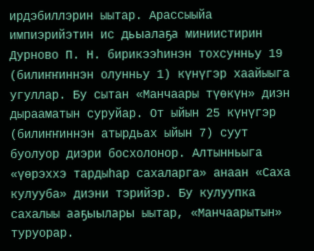ирдэбиллэрин ыытар. Арассыыйа импиэрийэтин ис дьыалаҕа миниистирин Дурново П. Н. бирикээһинэн тохсунньу 19 (билиҥҥиннэн олунньу 1) күнүгэр хаайыыга угуллар. Бу сытан «Манчаары түөкүн» диэн дырааматын суруйар. От ыйын 25 күнүгэр (билиҥҥиннэн атырдьах ыйын 7) суут буолуор диэри босхолонор. Алтынньыга «үөрэххэ тардыһар сахаларга» анаан «Саха кулууба» диэни тэрийэр. Бу кулуупка сахалыы ааҕыылары ыытар, «Манчаарытын» туруорар.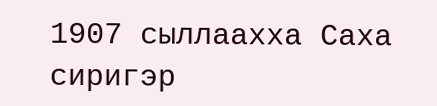1907 сыллаахха Саха сиригэр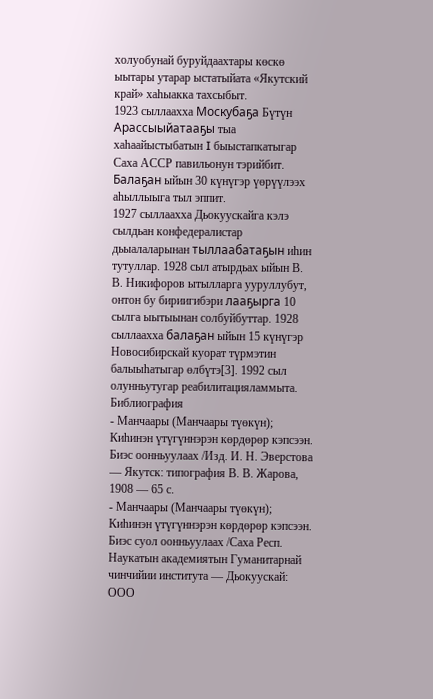холуобунай буруйдаахтары көскө ыытары утарар ыстатыйата «Якутский край» хаһыакка тахсыбыт.
1923 сыллаахха Москубаҕа Бүтүн Арассыыйатааҕы тыа хаһаайыстыбатын I быыстапкатыгар Саха АССР павильонун тэрийбит. Балаҕан ыйын 30 күнүгэр үөрүүлээх аһыллыыга тыл эппит.
1927 сыллаахха Дьокуускайга кэлэ сылдьан конфедералистар дьыалаларынан тыллаабатаҕын иһин тутуллар. 1928 сыл атырдьах ыйын В. В. Никифоров ытылларга ууруллубут, онтон бу бириигибэри лааҕырга 10 сылга ыытыынан солбуйбуттар. 1928 сыллаахха балаҕан ыйын 15 күнүгэр Новосибирскай куорат түрмэтин балыыһатыгар өлбүтэ[3]. 1992 сыл олунньутугар реабилитацияламмыта.
Библиография
- Манчаары (Манчаары түөкүн); Киһинэн үтүгүннэрэн көрдөрөр кэпсээн. Биэс оонньуулаах /Изд. И. Н. Эверстова — Якутск: типография В. В. Жарова, 1908 — 65 с.
- Манчаары (Манчаары түөкүн); Киһинэн үтүгүннэрэн көрдөрөр кэпсээн. Биэс суол оонньуулаах /Саха Респ. Наукатын академиятын Гуманитарнай чинчийии института — Дьокуускай: ООО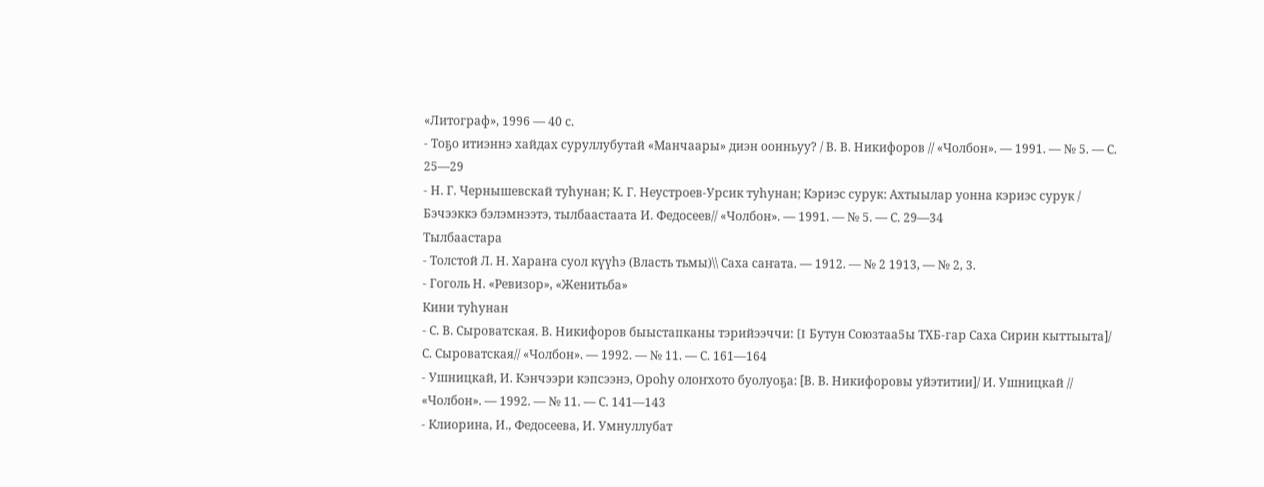«Литограф», 1996 — 40 с.
- Тоҕо итиэннэ хайдах суруллубутай «Манчаары» диэн оонньуу? / В. В. Никифоров // «Чолбон». — 1991. — № 5. — С. 25—29
- Н. Г. Чернышевскай туhунан; К. Г. Неустроев-Урсик туhунан; Кэриэс сурук: Ахтыылар уонна кэриэс сурук / Бэчээккэ бэлэмнээтэ, тылбаастаата И. Федосеев// «Чолбон». — 1991. — № 5. — С. 29—34
Тылбаастара
- Толстой Л. Н. Хараҥа суол күүһэ (Власть тьмы)\\ Саха саҥата. — 1912. — № 2 1913, — № 2, 3.
- Гоголь Н. «Ревизор», «Женитьба»
Кини туһунан
- С. В. Сыроватская. В. Никифоров быыстапканы тэрийээччи: [I Бутун Союзтаа5ы ТХБ-гар Саха Сирин кыттыыта]/ С. Сыроватская// «Чолбон». — 1992. — № 11. — С. 161—164
- Ушницкай, И. Кэнчээри кэпсээнэ, Ороhу олоҥхото буолуоҕа: [В. В. Никифоровы уйэтитии]/ И. Ушницкай // «Чолбон». — 1992. — № 11. — С. 141—143
- Клиорина, И., Федосеева, И. Умнуллубат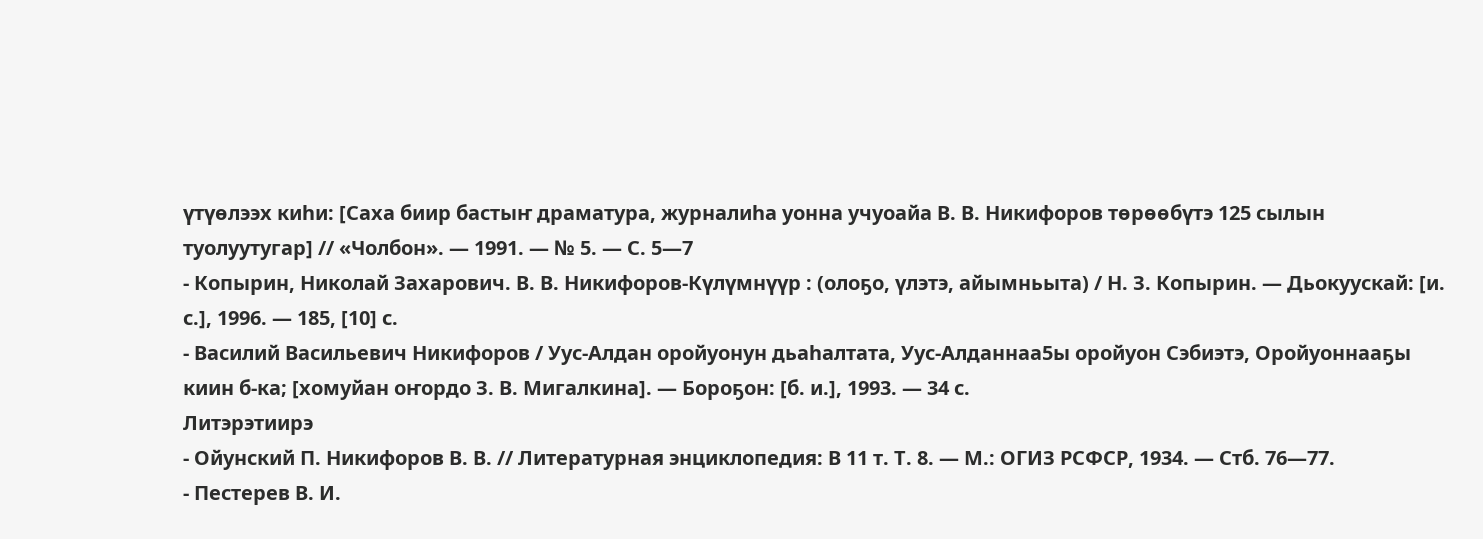үтүөлээх киhи: [Саха биир бастыҥ драматура, журналиhа уонна учуоайа В. В. Никифоров төрөөбүтэ 125 сылын туолуутугар] // «Чолбон». — 1991. — № 5. — С. 5—7
- Копырин, Николай Захарович. В. В. Никифоров-Күлүмнүүр : (олоҕо, үлэтэ, айымньыта) / Н. З. Копырин. — Дьокуускай: [и. с.], 1996. — 185, [10] с.
- Василий Васильевич Никифоров / Уус-Алдан оройуонун дьаһалтата, Уус-Алданнаа5ы оройуон Сэбиэтэ, Оройуоннааҕы киин б-ка; [хомуйан оҥордо З. В. Мигалкина]. — Бороҕон: [б. и.], 1993. — 34 с.
Литэрэтиирэ
- Ойунский П. Никифоров В. В. // Литературная энциклопедия: В 11 т. Т. 8. — М.: ОГИЗ РСФСР, 1934. — Стб. 76—77.
- Пестерев В. И.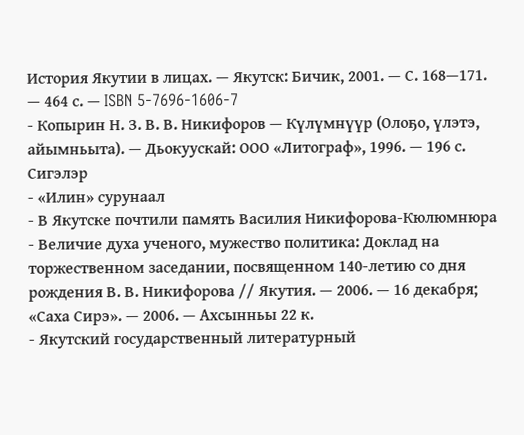История Якутии в лицах. — Якутск: Бичик, 2001. — С. 168—171. — 464 с. — ISBN 5-7696-1606-7
- Копырин Н. З. В. В. Никифоров — Күлүмнүүр (Олоҕо, үлэтэ, айымньыта). — Дьокуускай: ООО «Литограф», 1996. — 196 с.
Сигэлэр
- «Илин» сурунаал
- В Якутске почтили память Василия Никифорова-Кюлюмнюра
- Величие духа ученого, мужество политика: Доклад на торжественном заседании, посвященном 140-летию со дня рождения В. В. Никифорова // Якутия. — 2006. — 16 декабря; «Саха Сирэ». — 2006. — Ахсынньы 22 к.
- Якутский государственный литературный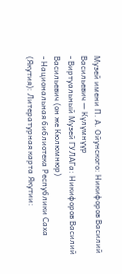Музей имени П. А. Ойунского: Никифоров Василий Васильевич — Күлүмнүүр
- Виртуальный Музей ГУЛАГа: Никифоров Василий Васильевич (он же Кюлюмнюр)
- Национальная библиотека Республики Саха (Якутия): Литературная карта Якутии: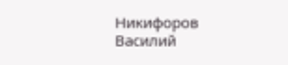Никифоров Василий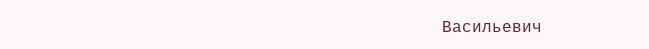Васильевич